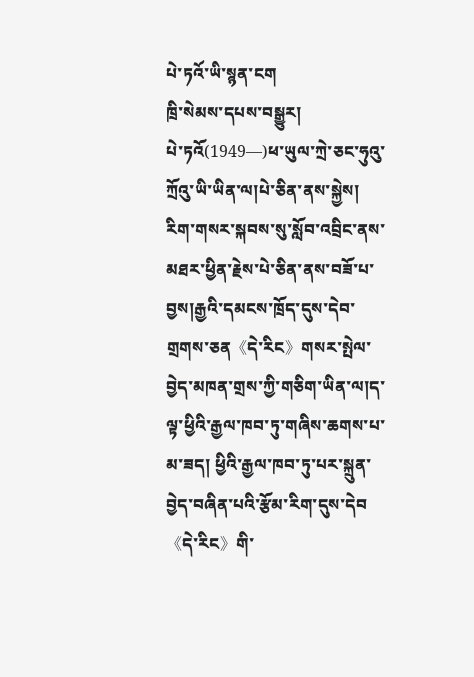པེ་ཏའོ་ཡི་སྙན་ངག
ཁྲི་སེམས་དཔས་བསྒྱུར།
པེ་ཏའོ(1949—)ཕ་ཡུལ་ཀྲེ་ཅང་ཧུའུ་ཀྲོའུ་ཡི་ཡིན་ལ།པེ་ཅིན་ནས་སྐྱེས། རིག་གསར་སྐབས་སུ་སློབ་འབྲིང་ནས་མཐར་ཕྱིན་རྗེས་པེ་ཅིན་ནས་བཟོ་པ་བྱས།རྒྱའི་དམངས་ཁྲོད་དུས་དེབ་གྲགས་ཅན《དེ་རིང》གསར་སྤེལ་བྱེད་མཁན་གྲས་ཀྱི་གཅིག་ཡིན་ལ།ད་ལྟ་ཕྱིའི་རྒྱལ་ཁབ་ཏུ་གཞིས་ཆགས་པ་མ་ཟད། ཕྱིའི་རྒྱལ་ཁབ་ཏུ་པར་སྐྲུན་བྱེད་བཞིན་པའི་རྩོམ་རིག་དུས་དེབ《དེ་རིང》གི་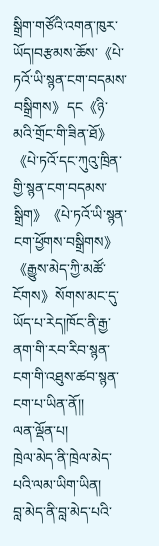སྒྲིག་གཙོའི་འགན་ཁུར་ཡོད།བརྩམས་ཆོས་《པེ་ཏའོ་ཡི་སྙན་ངག་བདམས་བསྒྲིགས》དང《ཉི་མའི་གྲོང་གི་ཟིན་ཐོ》《པེ་ཏའོ་དང་ཀུའུ་ཁྲིན་གྱི་སྙན་ངག་བདམས་སྒྲིག》《པེ་ཏའོ་ཡི་སྙན་ངག་ཕྱོགས་བསྒྲིགས》《རྒྱུས་མེད་ཀྱི་མཚོ་ངོགས》སོགས་མང་དུ་ཡོད་པ་རེད།ཁོང་ནི་རྒྱ་ནག་གི་རབ་རིབ་སྙན་ངག་གི་འཐུས་ཚབ་སྙན་ངག་པ་ཡིན་ནོ།།
ལན་ལྡོན་པ།
ཁྲེལ་མེད་ནི་ཁྲེལ་མེད་པའི་ལམ་ཡིག་ཡིན།
བླ་མེད་ནི་བླ་མེད་པའི་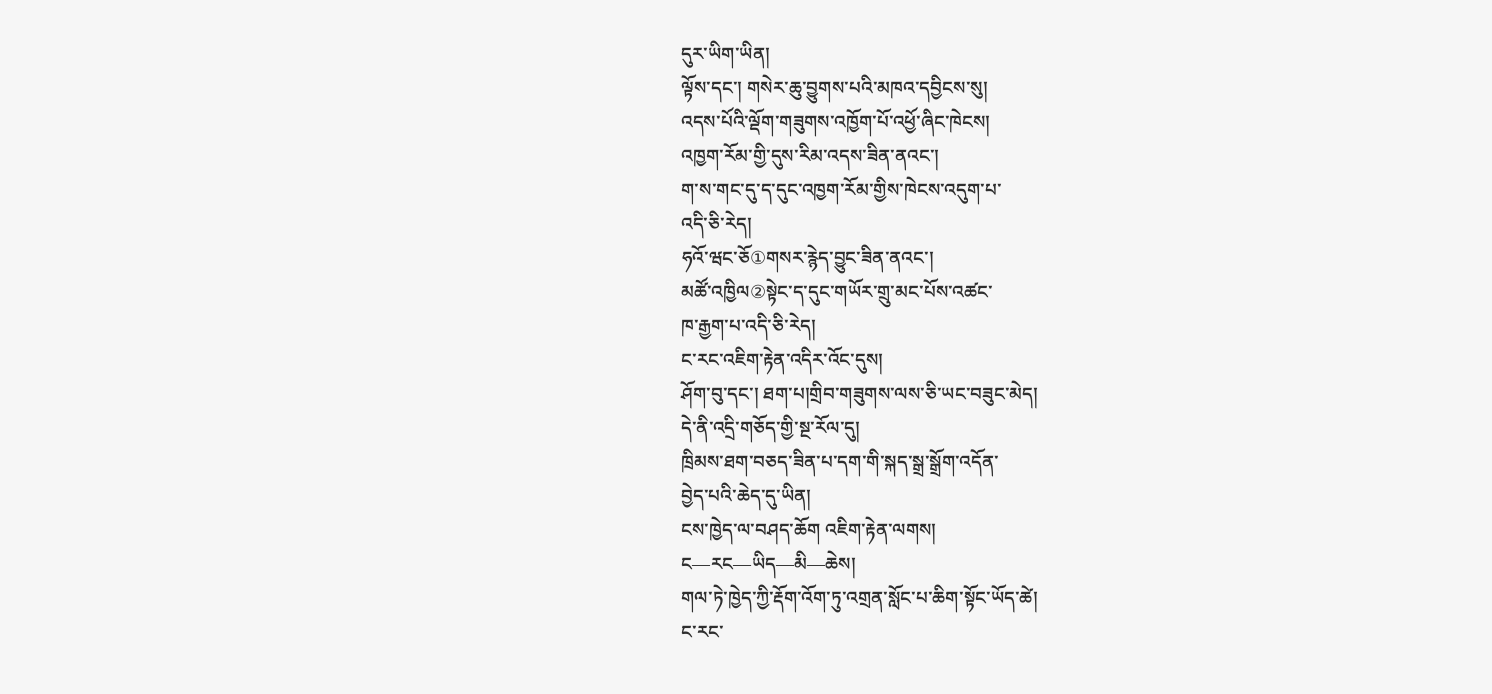དུར་ཡིག་ཡིན།
ལྟོས་དང་། གསེར་ཆུ་བྱུགས་པའི་མཁའ་དབྱིངས་སུ།
འདས་པོའི་ལྡོག་གཟུགས་འཁྱོག་པོ་འཕྱོ་ཞིང་ཁེངས།
འཁྱག་རོམ་གྱི་དུས་རིམ་འདས་ཟིན་ནའང་།
ག་ས་གང་དུ་ད་དུང་འཁྱག་རོམ་གྱིས་ཁེངས་འདུག་པ་
འདི་ཅི་རེད།
ཧའོ་ཝང་ཅོ①གསར་རྙེད་བྱུང་ཟིན་ནའང་།
མཚོ་འཁྱིལ②སྟེང་ད་དུང་གཡོར་གྲུ་མང་པོས་འཚང་
ཁ་རྒྱག་པ་འདི་ཅི་རེད།
ང་རང་འཇིག་རྟེན་འདིར་འོང་དུས།
ཤོག་བུ་དང་། ཐག་པ།གྲིབ་གཟུགས་ལས་ཅི་ཡང་བཟུང་མེད།
དེ་ནི་འདྲི་གཅོད་གྱི་སྔ་རོལ་དུ།
ཁྲིམས་ཐག་བཅད་ཟིན་པ་དག་གི་སྐད་སྒྲ་སྒྲོག་འདོན་
བྱེད་པའི་ཆེད་དུ་ཡིན།
ངས་ཁྱེད་ལ་བཤད་ཆོག འཇིག་རྟེན་ལགས།
ང—རང—ཡིད—མི—ཆེས།
གལ་ཏེ་ཁྱེད་ཀྱི་རྡོག་འོག་ཏུ་འགྲན་སློང་པ་ཆིག་སྟོང་ཡོད་ཚེ།
ང་རང་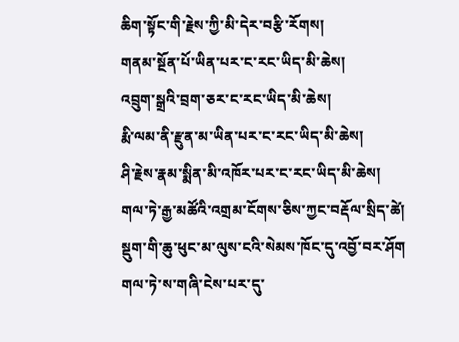ཆིག་སྟོང་གི་རྗེས་ཀྱི་མི་དེར་བརྩི་རོགས།
གནམ་སྔོན་པོ་ཡིན་པར་ང་རང་ཡིད་མི་ཆེས།
འབྲུག་སྒྲའི་བྲག་ཅར་ང་རང་ཡིད་མི་ཆེས།
རྨི་ལམ་ནི་རྫུན་མ་ཡིན་པར་ང་རང་ཡིད་མི་ཆེས།
ཤི་རྗེས་རྣམ་སྨིན་མི་འཁོར་པར་ང་རང་ཡིད་མི་ཆེས།
གལ་ཏེ་རྒྱ་མཚོའི་འགྲམ་ངོགས་ཅིས་ཀྱང་བརྡོལ་སྲིད་ཚེ།
སྡུག་གི་ཆུ་ཕུང་མ་ལུས་ངའི་སེམས་ཁོང་དུ་འབྱོ་བར་ཤོག
གལ་ཏེ་ས་གཞི་ངེས་པར་དུ་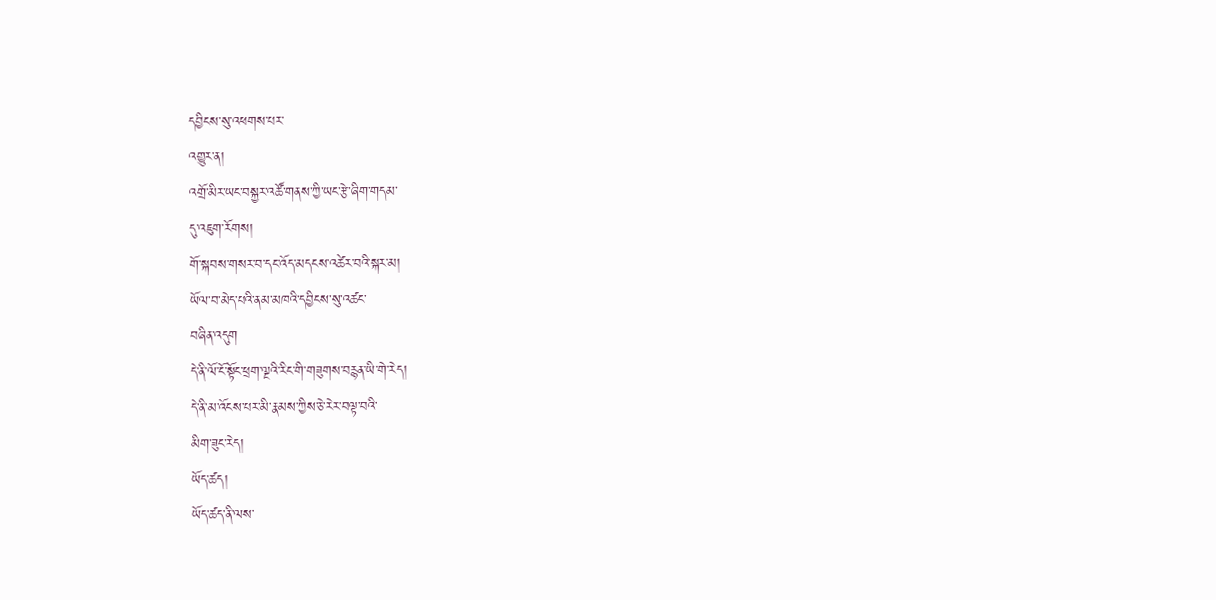དབྱིངས་སུ་འཕགས་པར་
འགྱུར་ན།
འགྲོ་མིར་ཡང་བསྐྱར་འཚོ་གནས་ཀྱི་ཡང་རྩེ་ཞིག་གདམ་
དུ་འཇུག་རོགས།
གོ་སྐབས་གསར་བ་དང་འོད་མདངས་འཚེར་བའི་སྐར་མ།
ཡོལ་བ་མེད་པའི་ནམ་མཁའི་དབྱིངས་སུ་འཚང་
བཞིན་འདུག
དེ་ནི་ལོ་ངོ་སྟོང་ཕྲག་ལྔའི་རིང་གི་གཟུགས་བརྙན་ཡི་གེ་རེད།
དེ་ནི་མ་འོངས་པར་མི་རྣམས་ཀྱིས་ཅེ་རེར་བལྟ་བའི་
མིག་ཟུང་རེད།
ཡོད་ཚད།
ཡོད་ཚད་ནི་ལས་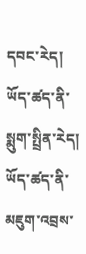དབང་རེད།
ཡོད་ཚད་ནི་སྨུག་སྤྲིན་རེད།
ཡོད་ཚད་ནི་མཇུག་འབྲས་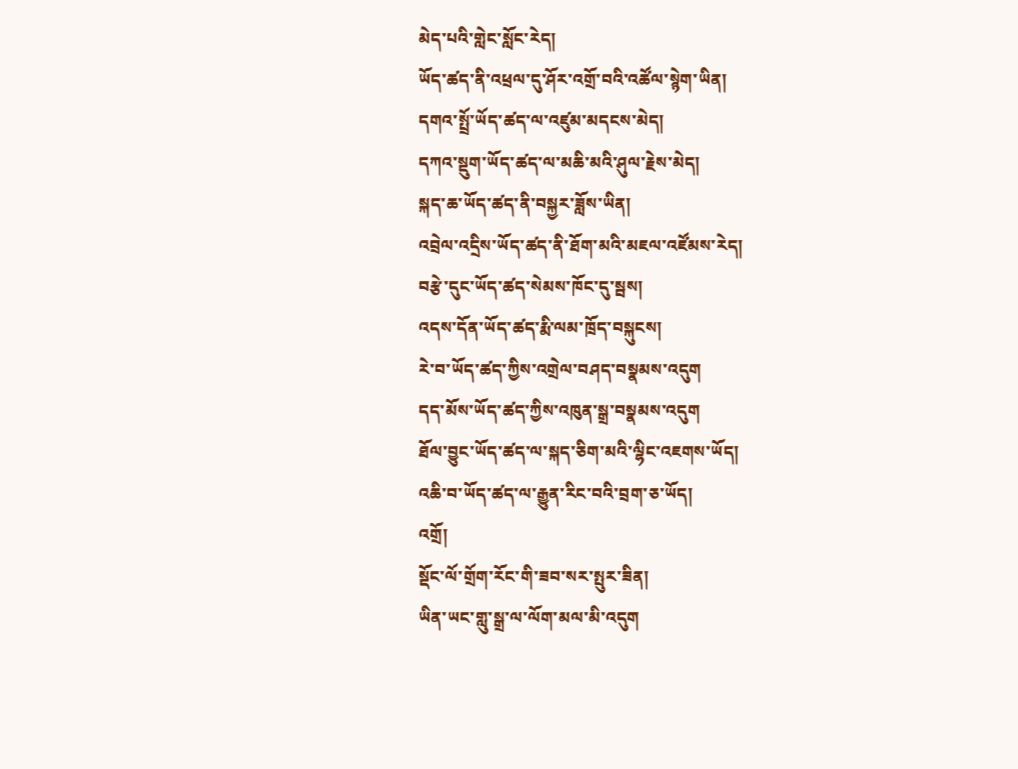མེད་པའི་གླེང་སློང་རེད།
ཡོད་ཚད་ནི་འཕྲལ་དུ་ཤོར་འགྲོ་བའི་འཚོལ་སྙེག་ཡིན།
དགའ་སྤྲོ་ཡོད་ཚད་ལ་འཛུམ་མདངས་མེད།
དཀའ་སྡུག་ཡོད་ཚད་ལ་མཆི་མའི་ཤུལ་རྗེས་མེད།
སྐད་ཆ་ཡོད་ཚད་ནི་བསྐྱར་ཟློས་ཡིན།
འབྲེལ་འདྲིས་ཡོད་ཚད་ནི་ཐོག་མའི་མཇལ་འཛོམས་རེད།
བརྩེ་དུང་ཡོད་ཚད་སེམས་ཁོང་དུ་སྦས།
འདས་དོན་ཡོད་ཚད་རྨི་ལམ་ཁྲོད་བསྐུངས།
རེ་བ་ཡོད་ཚད་ཀྱིས་འགྲེལ་བཤད་བསྣམས་འདུག
དད་མོས་ཡོད་ཚད་ཀྱིས་འཁུན་སྒྲ་བསྣམས་འདུག
ཐོལ་བྱུང་ཡོད་ཚད་ལ་སྐད་ཅིག་མའི་ལྷིང་འཇགས་ཡོད།
འཆི་བ་ཡོད་ཚད་ལ་རྒྱུན་རིང་བའི་བྲག་ཅ་ཡོད།
འགྲོ།
སྡོང་ལོ་གྲོག་རོང་གི་ཟབ་སར་སྤུར་ཟིན།
ཡིན་ཡང་གླུ་སྒྲ་ལ་ལོག་མལ་མི་འདུག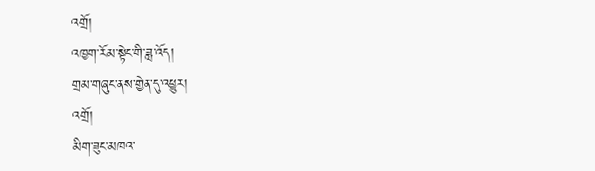འགྲོ།
འཁྱག་རོམ་སྟེང་གི་ཟླ་འོད།
གྲམ་གཞུང་ནས་གྱེན་དུ་འཕྱུར།
འགྲོ།
མིག་ཟུང་མཁའ་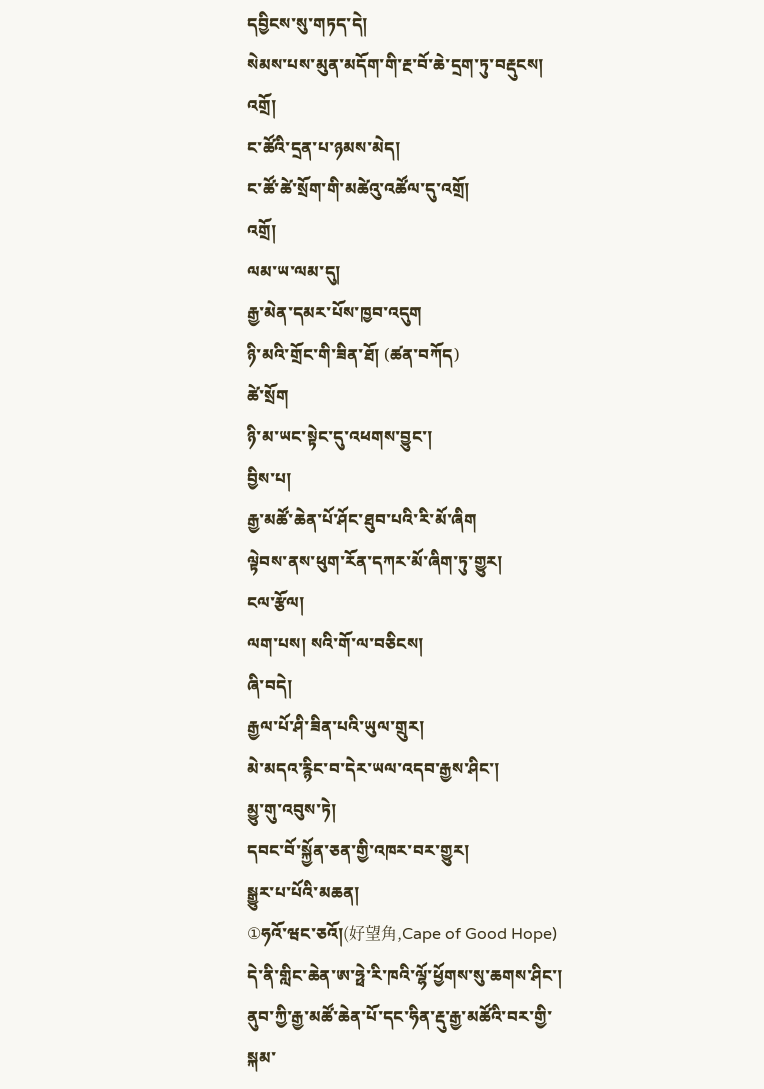དབྱིངས་སུ་གཏད་དེ།
སེམས་པས་མུན་མདོག་གི་རྔ་བོ་ཆེ་དྲག་ཏུ་བརྡུངས།
འགྲོ།
ང་ཚོའི་དྲན་པ་ཉམས་མེད།
ང་ཚོ་ཚེ་སྲོག་གི་མཚེའུ་འཚོལ་དུ་འགྲོ།
འགྲོ།
ལམ་ཡ་ལམ་དུ།
རྒྱ་མེན་དམར་པོས་ཁྱབ་འདུག
ཉི་མའི་གྲོང་གི་ཟིན་ཐོ། (ཚན་བཀོད)
ཚེ་སྲོག
ཉི་མ་ཡང་སྟེང་དུ་འཕགས་བྱུང་།
བྱིས་པ།
རྒྱ་མཚོ་ཆེན་པོ་ཤོང་ཐུབ་པའི་རི་མོ་ཞིག
ལྟེབས་ནས་ཕུག་རོན་དཀར་མོ་ཞིག་ཏུ་གྱུར།
ངལ་རྩོལ།
ལག་པས། སའི་གོ་ལ་བཅིངས།
ཞི་བདེ།
རྒྱལ་པོ་ཤི་ཟིན་པའི་ཡུལ་གྲུར།
མེ་མདའ་རྙིང་བ་དེར་ཡལ་འདབ་རྒྱས་ཤིང་།
མྱུ་གུ་འབུས་ཏེ།
དབང་བོ་སྐྱོན་ཅན་གྱི་འཁར་བར་གྱུར།
སྒྱུར་པ་པོའི་མཆན།
①ཧའོ་ཝང་ཅའོ།(好望角,Cape of Good Hope) དེ་ནི་གླིང་ཆེན་ཨ་ཧྥེ་རི་ཁའི་ལྷོ་ཕྱོགས་སུ་ཆགས་ཤིང་། ནུབ་ཀྱི་རྒྱ་མཚོ་ཆེན་པོ་དང་ཧིན་རྡུ་རྒྱ་མཚོའི་བར་གྱི་སྐམ་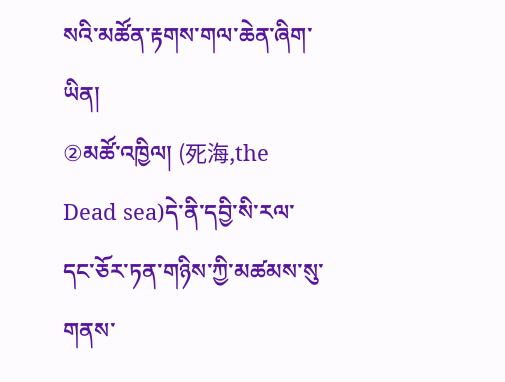སའི་མཚོན་རྟགས་གལ་ཆེན་ཞིག་ཡིན།
②མཚོ་འཁྱིལ། (死海,the Dead sea)དེ་ནི་དབྱི་སི་རལ་དང་ཅོར་ཏན་གཉིས་ཀྱི་མཚམས་སུ་གནས་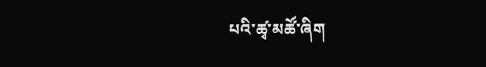པའི་ཚྭ་མཚོ་ཞིག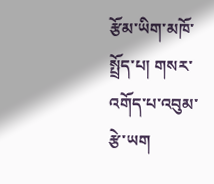རྩོམ་ཡིག་མཁོ་སྤྲོད་པ། གསར་འགོད་པ་འབུམ་རྩེ་ཡག